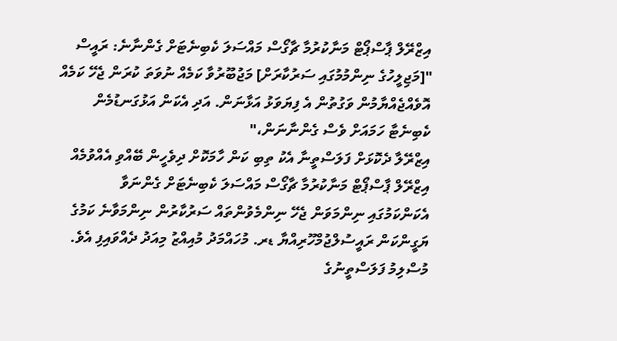އިޒްރޭލް ޕާސްޕޯޓް މަނާކުރުމާ ޗާގޯސް މައްސަލަ ކެބިނެޓަށް ގެންނާނެ: ރައީސް
"[މަޖިލީހުގެ ނިންމުމުގައި ސަރުކާރަށް] މަޖުބޫރުވާ ކަމެއް ނުވަތަ ކުރަން ޖެހޭ ކަމެއް އޮވެއްޖެއްޔާމުން ވަގުތުން އެ ފިޔަވަޅު އަޅާނަން. އަދި އެކަން އަޅުގަނޑުމެން ކެބިނެޓާ ހަމައަށް ވެސް ގެންނާނަން،"
އިޒްރޭލާ ދެކޮޅަށް ފަލަސްތީނާ އެކު ތިބި ކަން ހާމަކޮށް ދިވެހީން ބޭއްވި އެއްވުމެއް
އިޒްރޭލް ޕާސްޕޯޓް މަނާކުރުމާ ޗާގޯސް މައްސަލަ ކެބިނެޓަށް ގެންނަވާ އެކަންކަމުގައި ނިންމަވަން ޖެހޭ ނިންމެވުންތައް ސަރުކާރުން ނިންމަވާނެ ކަމުގެ ޔަގީންކަން ރައީސުލްޖުމްހޫރިއްޔާ ޑރ. މުހައްމަދު މުއިއްޒު މިއަދު ދެއްވައިފި އެވެ.
މުސްލިމު ފަލަސްތީނުގެ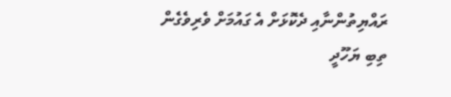ރައްޔިތުންނާއި ދެކޮޅަށް އެ ގައުމަށް ވެރިވެގެން ތިބި ޔަހޫދީ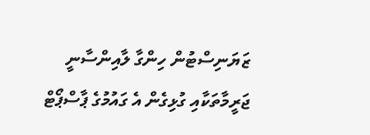ޒަޔަނިސްޓުން ހިންގާ ލާއިންސާނީ ޖަރީމާތަކާއި ގުޅިގެން އެ ގައުމުގެ ޕާސްޕޯޓް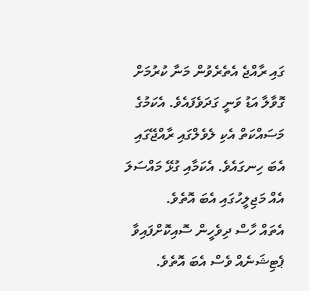ގައި ރާއްޖެ އެތެރެވުން މަނާ ކުރުމަށް ގޮވާލާ އަޑު ވަނީ ގަދަވެފައެވެ. އެކަމުގެ މަސައްކަތް އެކި ލެވެލްގައި ރާއްޖޭގައި އެބަ ހިނގައެވެ. އެކަމާއި ގުޅޭ މައްސަލަ އެއް މަޖިލީހުގައި އެބަ އޮތެވެ.
އެތައް ހާސް ދިވެހީން ސޮއިކޮށްފައިވާ ޕެޓިޝަނެއް ވެސް އެބަ އޮތެވެ.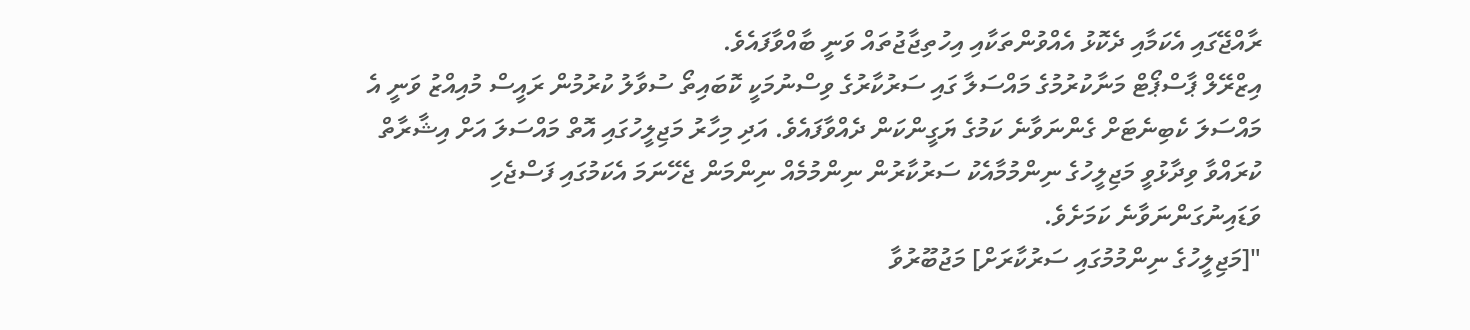ރާއްޖޭގައި އެކަމާއި ދެކޮޅު އެއްވުންތަކާއި އިހުތިޖާޖުތައް ވަނީ ބާއްވާފައެވެ.
އިޒްރޭލް ޕާސްޕޯޓް މަނާކުރުމުގެ މައްސަލާ ގައި ސަރުކާރުގެ ވިސްނުމަކީ ކޮބައިތޯ ސުވާލު ކުރުމުން ރައީސް މުއިއްޒު ވަނީ އެ މައްސަލަ ކެބިނެޓަށް ގެންނަވާނެ ކަމުގެ ޔަގީންކަން ދެއްވާފައެވެ. އަދި މިހާރު މަޖިލީހުގައި އޮތް މައްސަލަ އަށް އިޝާރާތް ކުރައްވާ ވިދާޅުވީ މަޖިލީހުގެ ނިންމުމާއެކު ސަރުކާރުން ނިންމުމެއް ނިންމަން ޖެހޭނަމަ އެކަމުގައި ފަސްޖެހި ވަޑައިނުގަންނަވާނެ ކަމަށެވެ.
"[މަޖިލީހުގެ ނިންމުމުގައި ސަރުކާރަށް] މަޖުބޫރުވާ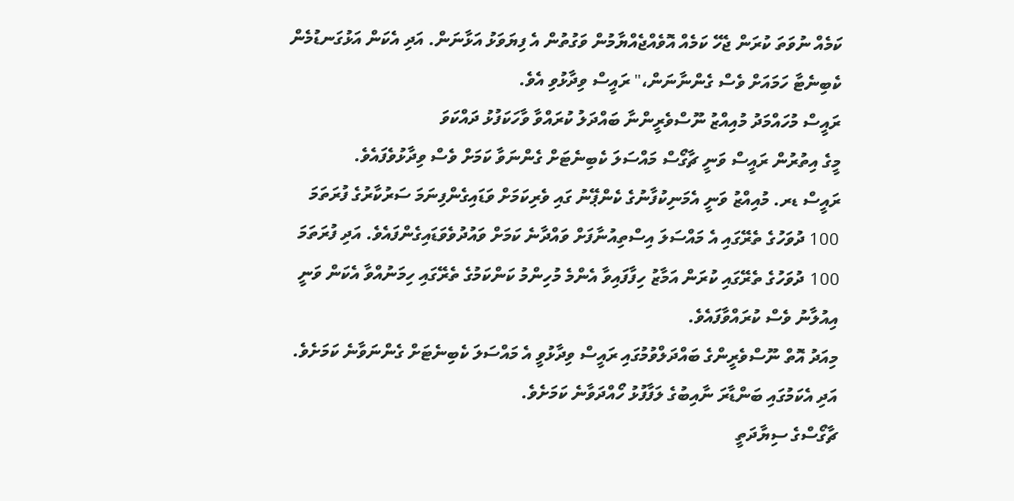ކަމެއް ނުވަތަ ކުރަން ޖެހޭ ކަމެއް އޮވެއްޖެއްޔާމުން ވަގުތުން އެ ފިޔަވަޅު އަޅާނަން. އަދި އެކަން އަޅުގަނޑުމެން ކެބިނެޓާ ހަމައަށް ވެސް ގެންނާނަން،" ރައީސް ވިދާޅުވި އެވެ.
ރައީސް މުހައްމަދު މުއިއްޒު ނޫސްވެރީންނާ ބައްދަލު ކުރައްވާ ވާހަކަފުޅު ދައްކަވަ
މީގެ އިތުރުން ރައީސް ވަނީ ޗާގޯސް މައްސަލަ ކެބިނެޓަށް ގެންނަވާ ކަމަށް ވެސް ވިދާޅުވެފައެވެ.
ރައީސް ޑރ. މުއިއްޒު ވަނީ އެމަނިކުފާނުގެ ކެންޕޭނު ގައި ވެރިކަމަށް ވަޑައިގެންފިނަމަ ސަރުކާރުގެ ފުރަތަމަ 100 ދުވަހުގެ ތެރޭގައި އެ މައްސަލަ އިސްތިއުނާފަށް ވައްދާނެ ކަމަށް ވައުދުވެވަޑައިގެންފައެވެ. އަދި ފުރަތަމަ 100 ދުވަހުގެ ތެރޭގައި ކުރަން އަމާޒު ހިފާފައިވާ އެންމެ މުހިންމު ކަންކަމުގެ ތެރޭގައި ހިމަނުއްވާ އެކަން ވަނީ އިއުލާނު ވެސް ކުރައްވާފައެވެ.
މިއަދު އޮތް ނޫސްވެރީންގެ ބައްދަލްވުމުގައި ރައީސް ވިދާޅުވީ އެ މައްސަލަ ކެބިނެޓަށް ގެންނަވާނެ ކަމަށެވެ. އަދި އެކަމުގައި ބަންޑާރަ ނާއިބުގެ ލަފާފުޅު ހޯއްދަވާނެ ކަމަށެވެ.
ޗާގޯސްގެ ސިޔާދަތީ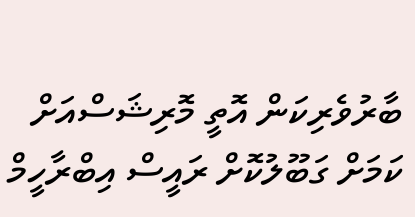ބާރުވެރިކަން އޮތީ މޮރިޝަސްއަށް ކަމަށް ގަބޫލުކޮށް ރައީސް އިބްރާހީމް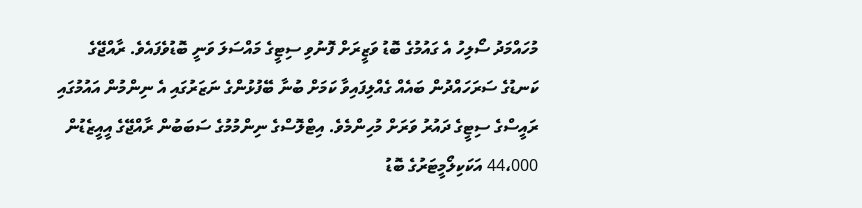މުހައްމަދު ސޯލިހު އެ ގައުމުގެ ބޮޑު ވަޒީރަށް ފޮނުވި ސިޓީގެ މައްސަލަ ވަނީ ބޮޑުވެފައެވެ. ރާއްޖޭގެ ކަނޑުގެ ސަރަހައްދުން ބައެއް ގެއްލިފައިވާ ކަމަށް ބުނާ ބޭފުޅުންގެ ނަޒަރުގައި އެ ނިންމުން އައުމުގައި ރައީސްގެ ސިޓީގެ ދައުރު ވަރަށް މުހިންމެވެ. އިޓްލޮސްގެ ނިންމުމުގެ ސަބަބުން ރާއްޖޭގެ އީއީޒެޑުން 44،000 އަކަކިލޯމީޓަރުގެ ބޮޑު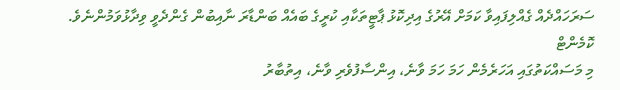ސަރަހައްދެއް ގެއްލިފައިވާ ކަމަށް އޭރުގެ އިދިކޮޅު ޕާޓީތަކާއި ކުރީގެ ބައެއް ބަންޑާރަ ނާއިބުން ގެންދެވީ ވިދާޅުވަމުންނެވެ.
ކޮމެންޓް
މި މަސައްކަތުގައި އަހަރެމެން ހަމަ ހަމަ ވާނެ، އިންސާފުވެރި ވާނެ، އިތުބާރު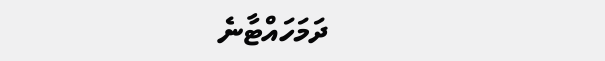ދަމަހައްޓާނެ